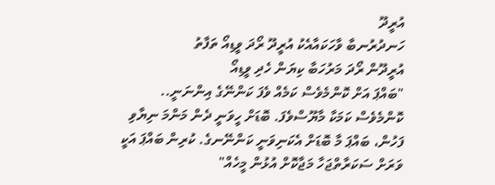އުރީދޫ
ހަނދުރުނބާ ވާހަކައާއެކު އުރީދޫ ރޯދަ ވީޑިއޯ ތަފާތު
އުރީދޫން ރޯދަ މަރުހަބާ ކިޔަން ހެދި ވީޑިއޯ
"ބައްޕަ އަށް ކޮންމެވެސް ކަމެއް ވެފަ ކަންނޭގެ އިންނަނީ.. ކޮންމެވެސް ކަމަކާ މާޔޫސްވެފަ. ބޮޑަށް ހީވަނީ ދެން މަންމަ ނިޔާވި ފަހުން، ބައްޕަ މާ ބޮޑަށް އެކަނިވަނީ ކަންނޭނގެ. ކުރިން ބައްޕަ އަކީ ވަރަށް ސަކަރާތްޖަހާ މަޖާކޮށް އުޅުން މީހެއް"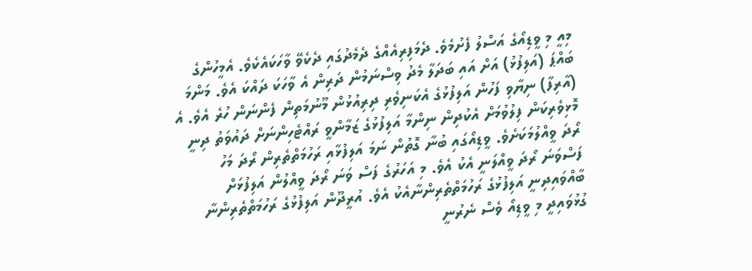މިއީ މި ވީޑިއޯގެ އަސްލު ފެށުމެވެ. ދެމަފިރިއެއްގެ ދެމެދުގައި ދެކެވޭ ވާހަކައެކެވެ. އެމީހުންގެ ބައްޕަ (އަލިފުޅު) އަށް އައި ބަދަލާ މެދު ވިސްނަމުން ދަރިން އެ ވާހަކަ ދައްކަ އެވެ. މަންމަ (އާރިފާ) ނިޔާވި ފަހުން އަލިފުޅުގެ އެކަނިވެރި ދިރިއުޅުން މޫނުމަތިން ފެންނަން ހުރެ އެވެ. އެ މޮޅިވެރިކަން ފިލުވުމަށް އެކުދިން ނިންމާ އަލިފުޅުގެ ޒަމާންވީ ރައްޓެހިންނަށް ދައުވަތު ދިނީ ރޯދަ ވީއްލުމަކަށެވެ. ވީޑިއޯގައި ބުނާ ގޮތުން ނަމަ އަލިފުޅާއި ރަހުމަތްތެރިން ރޯދަ މަހު ފަސްވަނަ ރޯދަ ވީއްލަނީ އެކު އެވެ. މި އަހަރުގެ ފަސް ވަނަ ރޯދަ ވީއްލުން އަލިފުޅަށް ބާއްވައިދިނީ އަލިފުޅުގެ ރަހުމަތްތެރިންނާއެކު އެވެ. އުރީދޫން އަލިފުޅުގެ ރަހުމަތްތެރިންނާ ގުޅުވައިދީ މި ވީޑިއޯ ވެސް ނެރުނީ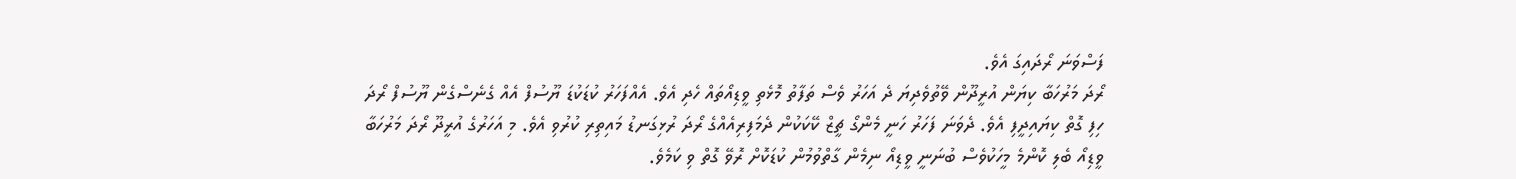ފަސްވަނަ ރޯދައިގަ އެވެ.
ރޯދަ މަރުހަބާ ކިޔަން އުރީދޫން ވޭތުވެދިޔަ ދެ އަހަރު ވެސް ތަފާތު މޮޅެތި ވީޑިއޯތައް ހެދި އެވެ. އެއްފަހަރު ކުޑަކުޑަ ޔޫސުފް އެއް ގެނެސްގެން ޔޫސުފް ރޯދަ ހިފި ގޮތް ކިޔައިދީފި އެވެ. ދެވަނަ ފަހަރު ހަނީ މެންގޯ ޗީޒް ކޭކަކުން ދެމަފިރިއެއްގެ ރޯދަ ރުޅިގަނޑު މައިތިރި ކުރުވި އެވެ. މި އަހަރުގެ އުރީދޫ ރޯދަ މަރުހަބާ ވީޑިއޯ ބެލި ކޮންމެ މީހަކުވެސް ބުނަނީ ވީޑިއޯ ނިމެން ގާތްވުމުން ކުޑަކޮށް ރޮވޭ ގޮތް ވި ކަމެވެ.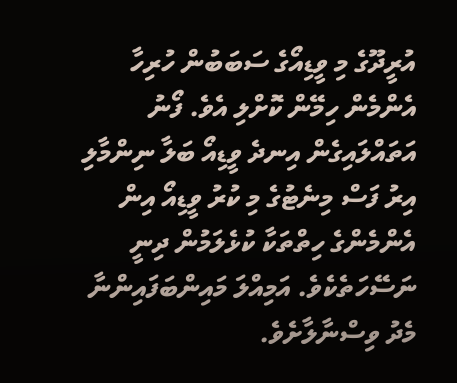އުރީދޫގެ މި ވީޑިއޯގެ ސަބަބުން ހުރިހާ އެންމެން ހިމޭން ކޮށްލި އެވެ. ފޯނު އަތައްލައިގެން އިނދެ ވީޑިއޯ ބަލާ ނިންމާލި އިރު ފަސް މިނެޓުގެ މި ކުރު ވީޑިއޯ އިން އެންމެންގެ ހިތްތަކާ ކުޅެލަމުން ދިނީ ނަސޭހަތެކެވެ. އަމިއްލަ މައިންބަފައިންނާ މެދު ވިސްނާލާށެވެ.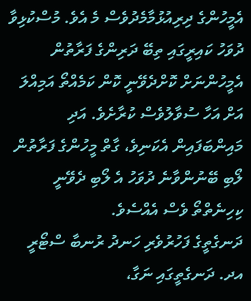އެމީހުންގެ ދިރިއުޅުމާމެދުވެސް މެ އެވެ. މުސްކުޅިވާ ދުވަހު ކައިރީގައި ތިބޭ ދަރިންގެ ފަރާތުން އެމީހުންނަށް ކޮށްދެވޭނީ ކޮން ކަމެއްތޯ އަމިއްލަ އަށް އަހާ ސުވާލުވެސް ކުރާށެވެ. އަދި މައިންބަފައިން އެކަނިވެ، ގާތް މީހުންގެ ފަރާތުން ލޯބި ބޭނުންވާނެ ދުވަހު އެ ލޯބި ދެވޭނީ ކިހިނެތްތޯ ވެސް އެއްސެވެ.
ދަނގެތީގެ ފަހުރުވެރި ހަނދު ރުނބާ ސްޓޯރީ
އދ. ދަނގެތީގައި ނަގާ،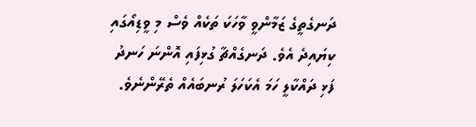ދަނގެތީގެ ޒަމާންވީ ވާހަކަ ތަކެއް ވެސް މި ވީޑިއޯގައި ކިޔައިދެ އެވެ. ދަނގެއްޗާ ގުޅިފައި އޮންނަ ހަނދު ފަޅި ދައްކާލީ ހަމަ އެކަހަލަ ރުނބައެއް ތެރޭންނެވެ.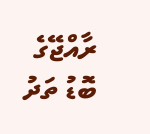ރާއްޖޭގެ ބޮޑު ތަދު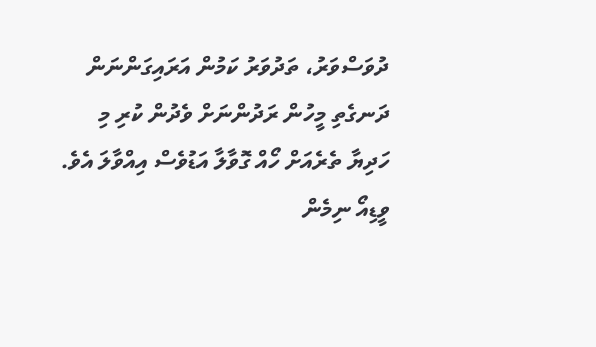ދުވަސްވަރު، ތަދުވަރު ކަމުން އަރައިގަންނަން ދަނގެތި މީހުން ރަދުންނަށް ވެދުން ކުރި މި ހަދިޔާ ތެރެއަށް ހޯއް ގޮވާލާ އަޑުވެސް އިއްވާލަ އެވެ. ވީޑިއޯ ނިމެން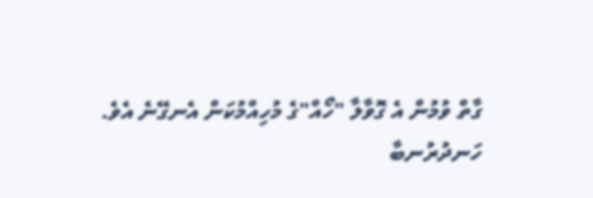ގާތް ވުމުން އެ ގޮވާލާ "ހޯއް"ގެ މުހިއްމުކަން އެނގޭނެ އެވެ.
ހަނދުރުނބާ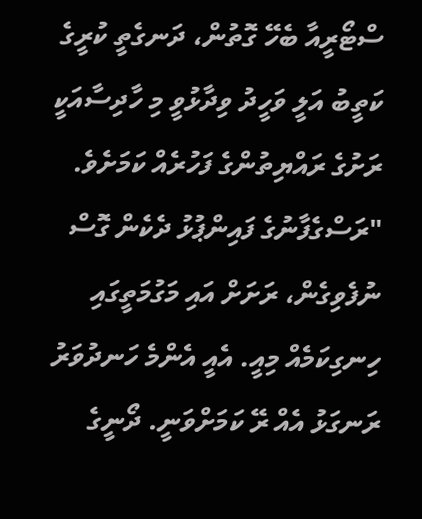ސްޓޯރީއާ ބެހޭ ގޮތުން، ދަނގެތީ ކުރީގެ ކަތީބު އަލީ ވަހީދު ވިދާޅުވީ މި ހާދިސާއަކީ ރަށުގެ ރައްޔިތުންގެ ފަހުރެއް ކަމަށެވެ.
"ރަސްގެފާނުގެ ފައިންޕުޅު ދެކެން ގޮސް ނުފެވިގެން، ރަށަށް އައި މަގުމަތީގައި ހިނގިކަމެއް މިއީ. އެއީ އެންމެ ހަނދުވަރު ރަނގަޅު އެއް ރޭ ކަމަށްވަނީ. ދޯނީގެ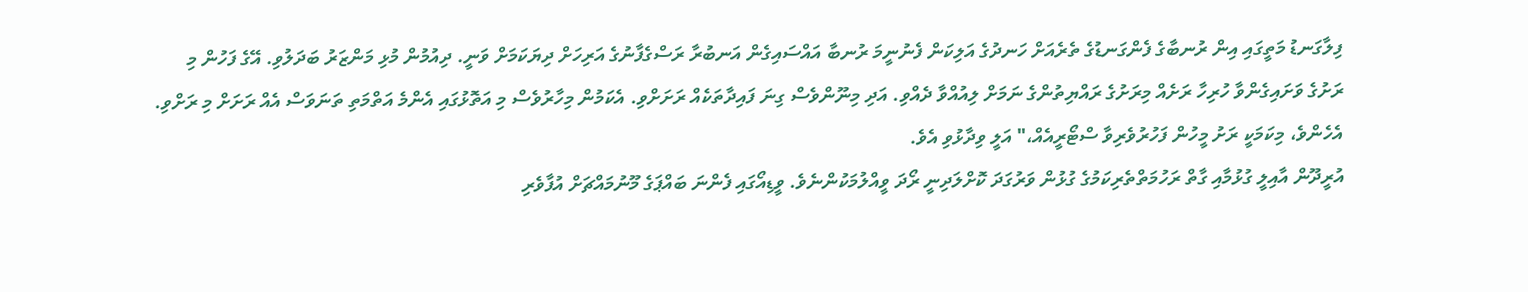ފިލާގަނޑު މަތީގައި އިން ރުނބާގެ ފެންގަނޑުގެ ތެރެއަށް ހަނދުގެ އަލިކަން ފެނުނީމަ ރުނބާ އައްސައިގެން އަނބުރާ ރަސްގެފާނުގެ އަރިހަށް ދިޔަކަމަށް ވަނީ. ދިއުމުން މުޅި މަންޒަރު ބަދަލުވި. އޭގެ ފަހުން މި ރަށުގެ ވަށައިގެންވާ ހުރިހާ ރަށެއް މިރަށުގެ ރައްޔިތުންގެ ނަމަށް ލިއުއްވާ ދެއްވި. އަދި މިނޫންވެސް ގިނަ ފައިދާތަކެއް ރަށަށްވި. އެކަމުން މިހާރުވެސް މި އަތޮޅުގައި އެންމެ އަތްމަތި ތަނަވަސް އެއް ރަށަށް މި ރަށްވި. އެހެންވެ، މިކަމަކީ ރަށު މީހުން ފަހުރުވެރިވާ ސްޓޯރީއެއް،" އަލީ ވިދާޅުވި އެވެ.
އުރީދޫން އާއިލީ ގުޅުމާއި ގާތް ރަހުމަތްތެރިކަމުގެ ގުޅުން ވަރުގަދަ ކޮށްލަދިނީ ރޯދަ ވީއްލުމަކުންނެވެ. ވީޑިއޯގައި ފެންނަ ބައްޕަގެ މޫނުމައްޗަށް އުފާވެރި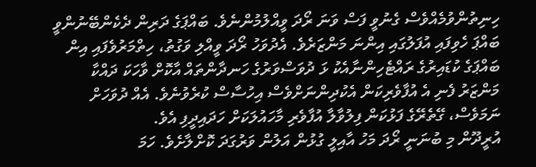ހިނިތުންވުމެއްވެސް ގެނުވީ ފަސް ވަނަ ރޯދަ ވީއްލުމުންނެވެ. ބައްޕަގެ ދަރިން ދެކެންބޭނުންވީ ބައްޕަ ހެވިފައި އުފަލުގައި އިންނަ މަންޒަރެވެ. އެދުވަހު ރޯދަ ވީއްލި ވަގުތު، ހިތްމަރުވެފައި އިން ބައްޕަގެ ކުޑައިރުގެ ރައްޓެހިންނާއެކު ޅަ ދުވަސްވަރުގެ ހަނދާންތައް އާކޮށް ވާހަކަ ދައްކާ މަންޒަރު ފެނި އެ އުފާވެރިކަން އެކުދިންނަށްވެސް އިހުސާސް ކުރެވުނެވެ. އެއް ދުވަހަށް ނަމަވެސް، ގޭތެރޭގެ ފަޅުކަން ފިލުވާލާ އުފާވެރި މާހައުލަކަށް ހަދައިދީފި އެވެ.
އުރީދޫން މި ބުނަނީ ރޯދަ މަހު އާއިލީ ގުޅުން އަލުން ވަރުގަދަ ކޮށްލާށެވެ. ހަމަ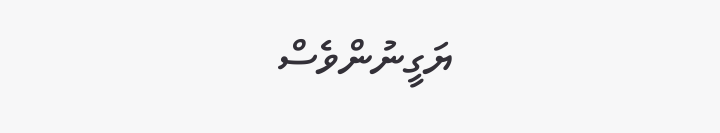ޔަގީނުންވެސް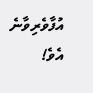އުފާވެރިވާނެ އެވެ!